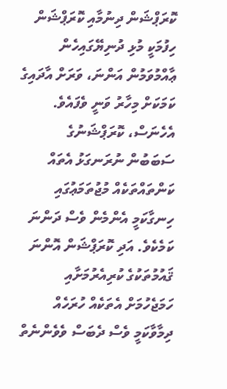ކޮރަޕްޝަން ދިނުމާއި ކޮރަޕްޝަން ހިފުމަކީ މުޅި ދުނިޔޭގައިހެން ޢާއްމުވަމުން އަންނަ، ވަރަށް އާދައިގެ ކަމަކަށް މިހާރު ވަނީ ވެފައެވެ. އެހެނަސް، ކޮރަޕްޝަނުގެ ސަބަބުން ނުރަނގަޅު އެތައް ކަންތައްތަކެއް މުޖުތަމަޢުގައި ހިނގާކަމީ އެންމެން ވެސް ދަންނަ ކަމެކެވެ. އަދި ކޮރަޕްޝަން އޮންނަ ޤައުމުތަކުގެ ކުރިއެރުމަށާއި ހަމަޖެހުމަށް އެތަކެއް ހުރަހެއް ދިމާވާކަމީ ވެސް ދެބަސް ވެވެންނެތް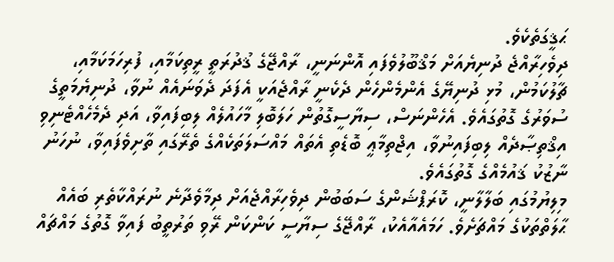ޙަޤީގަތެކެވެ.
ދިވެހިރާއްޖެ ދުނިޔެއަށް މަޤްބޫލުވެފައި އޮންނަނީ، ރާއްޖޭގެ ޤުދުރަތީ ރީތިކަމާއި، ފުރިހަމަކަމާއި، ޗާލުކަމުން، މުޅި ދުނިޔޭގެ އެންމެންހެން ދެކެނީ ރާއްޖެއަކީ އެފަދަ ދެވަނައެއް ނުވާ، ދުނިޔެމަތީގެ ސުވަރުގެ ގޮތުގައެވެ. އެހެންނަސް، ސިޔާސީގޮތުން ހަލަބޮލި މާހައުލެއް ލިބިފައިވާ، އަދި ދެމެހެއްޓެނިވި އިޤްތިޞާދެއް ލިބިފައިނުވާ، އިޖްތިމާޢީ ބޮޑެތި އެތައް މައްސަލަތަކެއްގެ ތެރޭގައި ތާށިވެފައިވާ، ނުހަނު ނާޒުކު ޤައުމެއްގެ ގޮތުގައެވެ.
މިލިޔުމުގައި ބަލާލާނީ، ކޮރަޕްޝަންގެ ސަބަބުން ދިވެހިރާއްޖެއަށް ދިމާވެދާނެ ނުރައްކާތެރި ބައެއް ޙާލަތްތަކުގެ މައްޗަށެވެ. ހަމައެއާއެކު، ރާއްޖޭގެ ސިޔާސީ ކަންކަން ރޭވި ތަރުތީބު ފައިވާ ގޮތުގެ މައްޗައް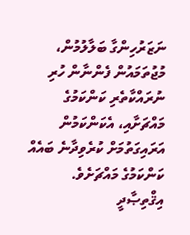ނަޒަރުހިންގާ ބަލާލުމުން، މުޖުތަމައުން ފެންނާން ހުރި ނުރައްކާތެރި ކަންކަމުގެ މައްޗަށާއި، އެކަންކަމުން އަރައިގަތުމަށް ކުރެވިދާނެ ބައެއް ކަންކަމުގެ މައްޗަށެވެ.
އިޤްތިޞާދީ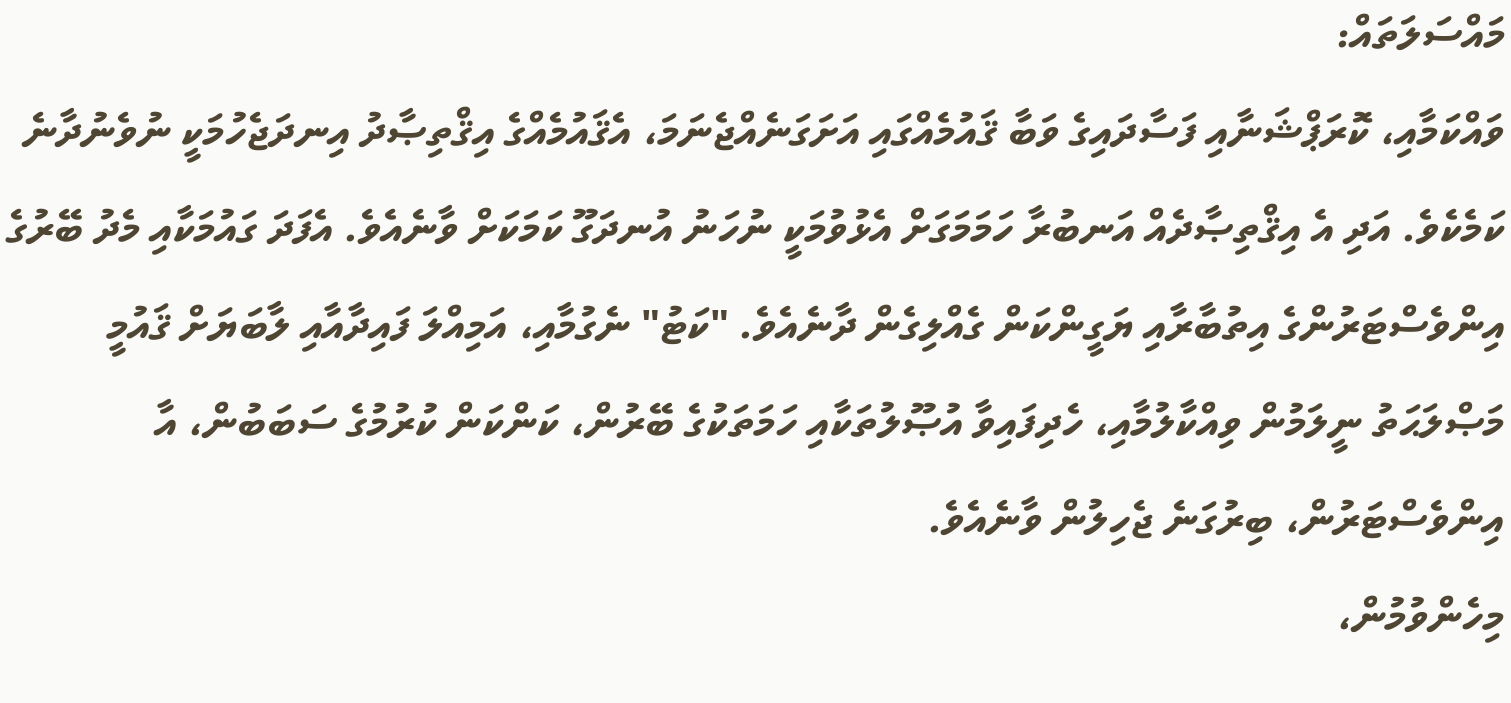މައްސަލަތައް:
ވައްކަމާއި، ކޮރަޕްޝަނާއި ފަސާދައިގެ ވަބާ ޤައުމެއްގައި އަށަގަނެއްޖެނަމަ، އެޤައުމެއްގެ އިޤްތިޞާދު އިނދަޖެހުމަކީ ނުވެނުދާނެ ކަމެކެވެ. އަދި އެ އިޤްތިޞާދެއް އަނބުރާ ހަމަމަގަށް އެޅުވުމަކީ ނުހަނު އުނދަގޫ ކަމަކަށް ވާނެއެވެ. އެފަދަ ގައުމަކާއި މެދު ބޭރުގެ އިންވެސްޓަރުންގެ އިތުބާރާއި ޔަގީންކަން ގެއްލިގެން ދާނެއެވެ. "ކަޓު" ނެގުމާއި، އަމިއްލަ ފައިދާއާއި ލާބަޔަށް ޤައުމީ މަޞްލަޙަތު ނީލަމުން ވިއްކާލުމާއި، ހެދިފައިވާ އުޞޫލުތަކާއި ހަމަތަކުގެ ބޭރުން، ކަންކަން ކުރުމުގެ ސަބަބުން، އާ އިންވެސްޓަރުން، ބިރުގަނެ ޖެހިލުން ވާނެއެވެ.
މިހެންވުމުން،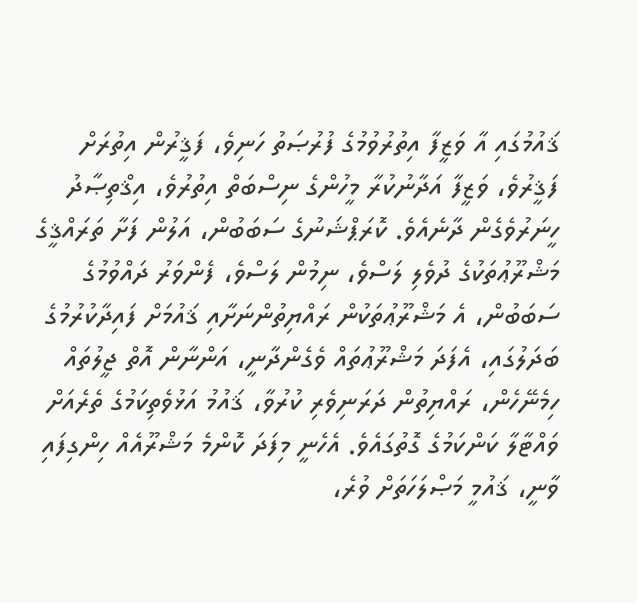ޤައުމުގައި އާ ވަޒީފާ އިތުރުވުމުގެ ފުރުޞަތު ހަނިވެ، ފަޤީރުން އިތުރަށް ފަޤީރުވެ، ވަޒީފާ އަދާނުކުރާ މީހުންގެ ނިސްބަތް އިތުރުވެ، އިޤްތިޞާދު ހީނަރުވެގެން ދާނެއެވެ. ކޮރަޕްޝަނުގެ ސަބަބުން، އަލުން ފަށާ ތަރައްޤީގެ މަޝްރޫޢުތަކުގެ ދުވެލި ލަސްވެ، ނިމުން ލަސްވެ، ފެންވަރު ދައްވުމުގެ ސަބަބުން، އެ މަޝްރޫޢުތަކުން ރައްޔިތުންނަށާއި ޤައުމަށް ފައިދާކުރުމުގެ ބަދަލުގައި، އެފަދަ މަޝްރޫޢުތައް ވެގެންދާނީ، އަންނާން އޮތް ޖީލުތައް ހިމެނޭހެން، ރައްޔިތުން ދަރަނިވެރި ކުރުވާ، ޤައުމު އަޅުވެތިކަމުގެ ތެރެއަށް ވައްޓާލާ ކަންކަމުގެ ގޮތުގައެވެ. އެހެނީ މިފަދަ ކޮންމެ މަޝްރޫއެއް ހިންގިފައި ވާނީ، ޤައުމީ މަޞްލަހަތަށް ވުރެ،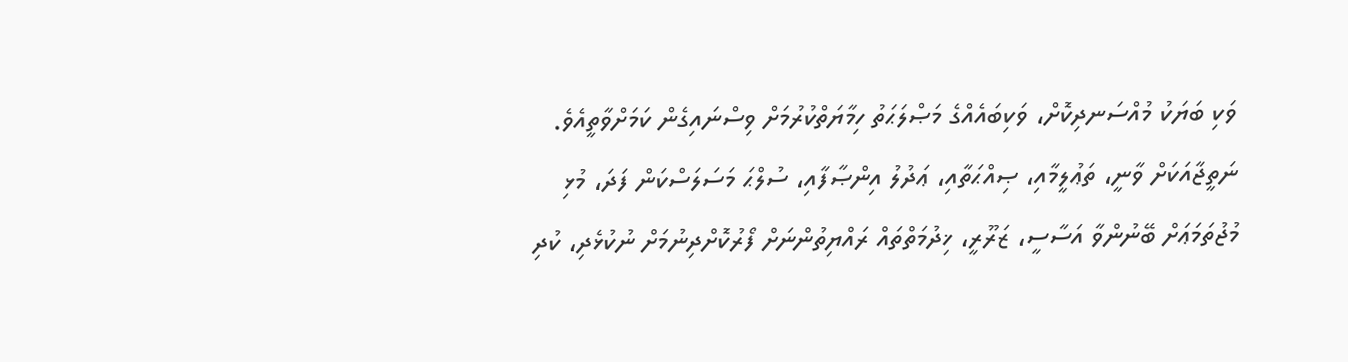ވަކި ބަޔަކު މުއްސަނދިކޮށް، ވަކިބައެއްގެ މަޞްލަޙަތު ހިމާޔަތްކުރުމަށް ވިސްނައިގެން ކަމަށްވާތީއެވެ.
ނަތީޖާއަކަށް ވާނީ، ތަޢުލީމާއި، ޞިއްޙަތާއި، ޢަދުލު އިންޞާފާއި، ސުލްޙަ މަސަލަސްކަން ފަދަ، މުޅި މުޖުތަމަޢަށް ބޭނުންވާ އަސާސީ، ޒަރޫރީ، ޚިދުމަތްތައް ރައްޔިތުންނަށް ފޯރުކޮށްދިނުމަށް ނުކުޅެދި، ކުދި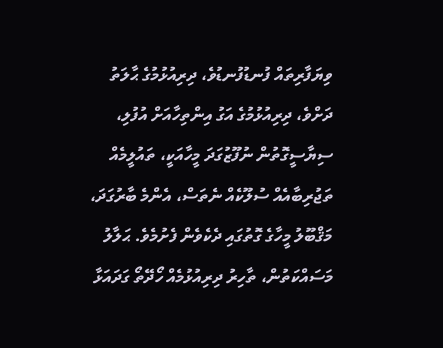ވިޔަފާރިތައް ފުނޑުފުނޑުވެ، ދިރިއުޅުމުގެ ޙާލަތު ދަށްވެ، ދިރިއުޅުމުގެ އަގު އިންތިހާއަށް އުފުލި، ސިޔާސީގޮތުން ނުފޫޒުގަދަ މީހާއަކީ، ތައުލީމެއް ތަޖުރިބާއެއް ސުލޫކެއް ނެތަސް، އެންމެ ބާރުގަދަ، މަޤްބޫލު މީހާގެ ގޮތުގައި ދެކެވެން ފެށުމެވެ. ޙަލާލު މަސައްކަތުން، ތާހިރު ދިރިއުޅުމެއް ހޯދޭތޯ ގަދައަޅާ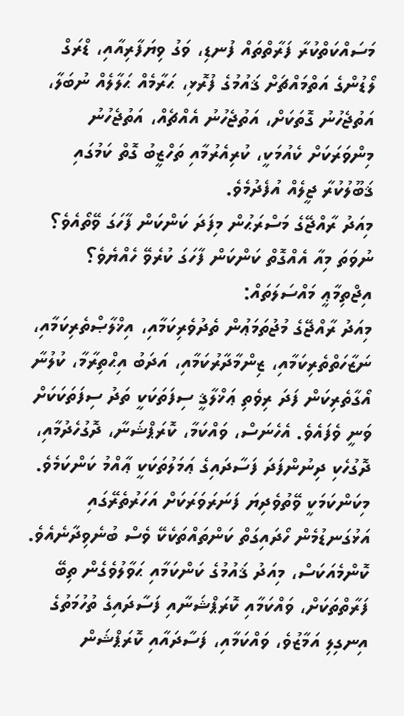މަސައްކަތްކުރާ ފަރާތްތައް ފުނޑި، ވަގު ވިޔަފާރިއާއި، ޑްރަގް ލޯޑުންގެ އަތްމައްޗަށް ޤައުމުގެ ފުރޮޅި، ޙަރާމެއް ޙަލާލެއް ނުބަލާ، އަތުޖެހުނު ގޮތަކަށް، އަތުޖެހުނު އެއްޗެއް، އަތުޖެހުނު މިންވަރަކަށް ކެއުމަކީ، ކުރިއެރުމާއި ތަހްޒީބު ގޮތް ކަމުގައި ޤަބޫލުކުރާ ޖީލެއް އުފެދުމެވެ.
މިއަދު ރާއްޖޭގެ މަސްރަޙުން މިފަދަ ކަންކަން ފާހަގަ ވޭތޯއެވެ؟ ނުވަތަ މިއާ އެއްގޮތް ކަންކަން ފާހަގަ ކުރެވޭ ހެއްޔެވެ؟
އިޖްތިމާޢީ މައްސަލަތައް:
މިއަދު ރާއްޖޭގެ މުޖުތަމަޢުން ތެދުވެރިކަމާއި، އިޚްލާޞްތެރިކަމާއި، ނަޒާހަތްތެރިކަމާއި، ޒިންމާދާރުކަމާއި، އަދަބު އިޙްތިރާމާ، ކުލުނާ އޯގާތެރިކަން ފަދަ ރިވެތި ޢަޚްލާޤީ ސިފަތަކަކީ ތަދު ސިފަތަކަކަށް ވަނީ ވެފައެވެ. އެހެނަސް، ވައްކަމާ، ކޮރަޕްޝަނާ، ދޮގުހެދުމާއި، ދޮގުހެކި ދިނުންފަދަ ފަސާދައިގެ ޢަމަލުތަކަކީ ޢާއްމު ކަންކަމެވެ. މިކަންކަމަކީ ވޭތުވެދިޔަ ފަނަރަވަރަކަށް އަހަރުތެރޭގައި އަޅުގަނޑުމެން ހޯދައިގަތް ކަންތައްތަކެކޭ ވެސް ބުނެވިދާނެއެވެ.
ކޮންމެއަކަސް، މިއަދު ޤައުމުގެ ކަންކަމާއި ޙަވާލުވެގެން ތިބޭ ފަރާތްތަކަށް، ވައްކަމާއި ކޮރަޕްޝަނާއި ފަސާދައިގެ ތުހުމަތުގެ އިނގިލި އަމާޒުވެ، ވައްކަމާއި، ފަސާދައާއި ކޮރަޕްޝަން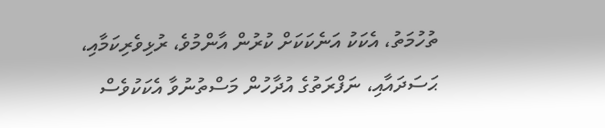ތުހުމަތު، އެކަކު އަނެކަކަށް ކުރުން އާންމުވެ، ރުޅިވެރިކަމާއި، ޙަސަދައާއި، ނަފްރަތުގެ އުދާހުން މަސްތުނުވާ އެކަކުވެސް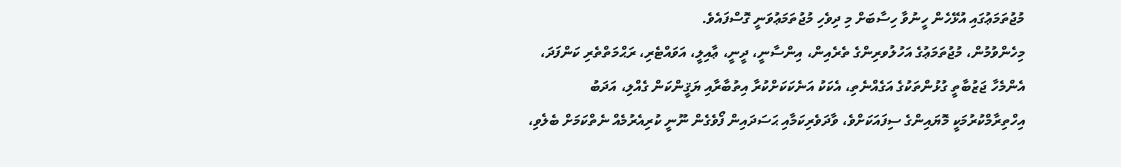މުޖުތަމަޢުގައި އުޅޭހެން ހީނުވާ ހިސާބަށް މި ދިވެހި މުޖުތަމަޢުވަނީ ގޮސްފައެވެ.
މިހެންވުމުން، މުޖުތަމަޢުގެ އަހުލުވރިންގެ ތެރެއިން، އިންސާނީ، ދީނީ، ޢާއިލީ، އަވައްޓެރި، ރަޙްމަތްތެރި ކަންފަދަ، އެންމެހާ ޖަޒުބާތީ ގުޅުންތަކުގެ އަގެއްނެތި، އެކަކު އަނެކަކަށްކުރާ އިތުބާރާއި ޔަޤީންކަން ގެއްލި، އަދަބު އިހްތިރާމްކުރުމަކީ މޮޔައިންގެ ސިފައަކަށްވެ، ވާދަވެރިކަމާއި ޙަސަދައިން ފޯވެގެން ނޫނީ ކުރިއެރުމެއް ނެތްކަމަށް ބެލެވި،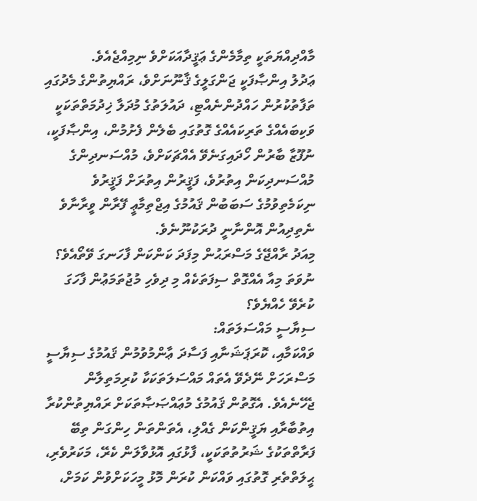މާއްދިއްޔަތަކީ ތިމާމެންގެ ޢަޤީދާއަކަށްވެ ނިމިއްޖެއެވެ.
ޢަދުލު އިންޞާފަކީ ޖަންގަލީގެ ޤާނޫނަށްވެ، ރައްޔިތުންގެ މެދުގައި ތަފާތުކުރުން ހައްދުންނެއްޓި، ދައުލަތުގެ މުދަލާ ޚިދުމަތްތަކަކީ ވަކިބައެއްގެ ތަރިކައެއްގެ ގޮތުގައި ބެލެން ފެށުމުން، އިންޞާފަކީ، ނުފޫޒާ ބާރުން ހޯދައިގަނެވޭ އެއްޗަކަށްވެ، މުއްސަނދިންގެ މުއްސަނދިކަން އިތުރުވެ، ފަޤީރުން އިތުރަށް ފަޤީރުވެ ނިކަމެތިވުމުގެ ސަބަބުން ޤައުމުގެ އިޖްތިމާޢީ ފޭރާން ވީރާނާވެ ނެތިދިއުން އޮންނާނީ ދުރަކުނޫނެވެ.
މިއަދު ރާއްޖޭގެ މަސްރަޙުން މިފަދަ ކަންކަން ފާހަނގަ ވޭތޯއެވެ؟ ނުވަތަ މިއާ އެއްގޮތް ސިފަތަކެއް މި ދިވެހި މުޖުތަމަޢުން ފާހަގަ ކުރެވޭ ހެއްޔެވެ؟
ސިޔާސީ މައްސަލަތައް:
ވައްކަމާއި، ކޮރަޕަޝަނާއި ފަސާދަ ޢާންމުވުމުން ޤައުމުގެ ސިޔާސީ މަސްރަހަށް ނޭދެވޭ އެތައް މައްސަލަތަކަކާ ކުރިމަތިލާން ޖެހޭނެއެވެ. އެގޮތުން ޤައުމުގެ މުޢައްޞަޞާތަކަށް ރައްޔިތުންކުރާ އިތުބާރާއި ޔަޤީންކަން ގެއްލި، އެތަންތަން ހިންގަން ތިބޭ ފަރާތްތަކުގެ ޝަރުތުތަކަކީ، ފާޅުގައި އޮޅުވާލަން ކެރޭ، މަކަރުވެރި، ޙީލަތްތެރި ގޮތުގައި ވައްކަން ކުރަން މޮޅު މީހަކަށްވުން ކަމަށް،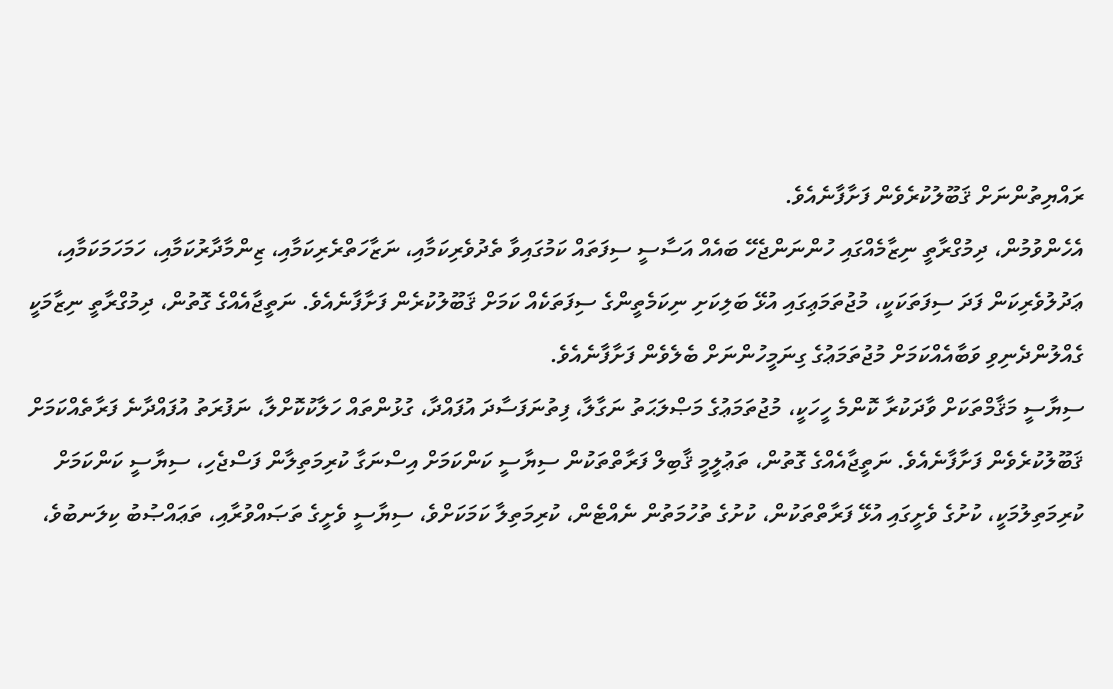ރައްޔިތުންނަށް ޤަބޫލުކުރެވެން ފަށާފާނެއެވެ.
އެހެންވުމުން، ދިމުގްރާތީ ނިޒާމެއްގައި ހުންނަންޖެހޭ ބައެއް އަސާސީ ސިފަތައް ކަމުގައިވާ ތެދުވެރިކަމާއި، ނަޒާހަތްރެރިކަމާއި، ޒިންމާދާރުކަމާއި، ހަމަހަމަކަމާއި، ޢަދުލުވެރިކަން ފަދަ ސިފަތަކަކީ، މުޖުތަމަޢިގައި އުޅޭ ބަލިކަށި ނިކަމެތީންގެ ސިފަތަކެއް ކަމަށް ޤަބޫލުކުރެން ފަށާފާނެއެވެ. ނަތީޖާއެއްގެ ގޮތުން، ދިމުގްރާތީ ނިޒާމަކީ ގެއްލުންދެނިވި ވަބާއެއްކަމަށް މުޖުތަމަޢުގެ ގިނަމީހުންނަށް ބެލެވެން ފަށާފާނެއެވެ.
ސިޔާސީ މަޤާމްތަކަށް ވާދަކުރާ ކޮންމެ ހީހަކީ، މުޖުތަމަޢުގެ މަޞްލަޙަތު ނަގާލާ، ފިތުނަފަސާދަ އުފައްދާ، ގުޅުންތައް ހަލާކުކޮށްލާ، ނަފުރަތު އުފައްދާނެ ފަރާތެއްކަމަށް ޤަބޫލުކުރެވެން ފަށާފާނެއެވެ. ނަތީޖާއެއްގެ ގޮތުން، ތަޢުލީމީ ޤާބިލް ފަރާތްތަކުން ސިޔާސީ ކަންކަމަށް އިސްނަގާ ކުރިމަތިލާން ފަސްޖެހި، ސިޔާސީ ކަންކަމަށް ކުރިމަތިލުމަކީ، ކުށުގެ ވެށީގައި އުޅޭ ފަރާތްތަކުން، ކުށުގެ ތުހުމަތުން ނެއްޓެން، ކުރިމަތިލާ ކަމަކަށްވެ، ސިޔާސީ ވެށީގެ ތަޞައްވުރާއި، ތަޢައްޞުބު ކިލަނބުވެ،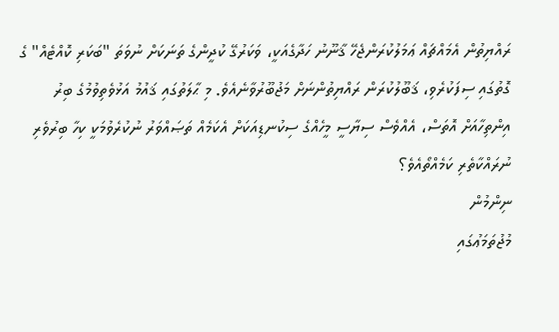ރައްޔިތުން އެމައްޗައް ޢަމަލުކުރަންޖެހޭ ޤާނޫނު ހަދާގެއަކީ، ވަކަރުގޭ ކުދީންގެ ތަނަކަށް ނުވަތަ "ބަކަރި ކޮއްޓެއް" ގެ ގޮތުގައި ސިފަކުރެވި، ޤަބޫލުކުރަން ރައްޔިތުންނަށް މަޖުބޫރުވާނެއެވެ. މި ޙާލަތުގައި ޤައުމު އަޅުވެތިވުމުގެ ބިރު އިންތިހާއަށް އޮތަސް، އެއްވެސް ސިޔާސީ މީހެއްގެ ސިކުނޑިއަކަށް އެކަމެއް ތަޞައްވަރު ނުކުރެވުމަކީ ކިހާ ބިރުވެރި ނުރައްކާތެރި ކަމެއްތޯއެވެ؟
ނިންމުން
މުޖުތަމަޢުގައި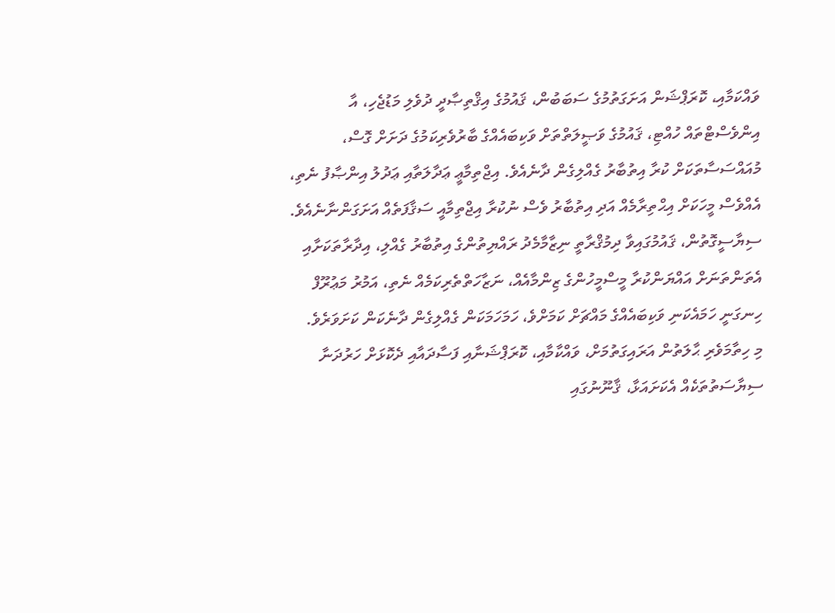ވައްކަމާއި، ކޮރަޕްޝަން އަށަގަތުމުގެ ސަބަބުން، ޤައުމުގެ އިޤްތިޞާދީ ދުވެލި މަޑުޖެހި، އާ އިންވެސްޓްތައް ހުއްޓި، ޤައުމުގެ ވަޞީލަތްތަށް ވަކިބައެއްގެ ބާރުވެރިކަމުގެ ދަށަށް ގޮސް، މުއައްސަސާތަކަށް ކުރާ އިތުބާރު ގެއްލިގެން ދާނެއެވެ. އިޖްތިމާޢީ ޢަދާލަތާއި ޢަދުލު އިންޞާފު ނެތި، އެއްވެސް މީހަކަށް އިޙްތިރާމެއް އަދި އިތުބާރު ވެސް ނުކުރާ އިޖްތިމާއީ ސަޤާފަތެއް އަށަގަންނާނެއެވެ.
ސިޔާސީގޮތުން، ޤައުމުގައިވާ ދިމުޤްރާތީ ނިޒާމާމެދު ރައްޔިތުންގެ އިތުބާރު ގެއްލި، އިދާރާތަކަށާއި އެތަންތަނަށް އައްޔަންކުރާ މީސްމީހުންގެ ޒިންމާއެއް، ނަޒާހަތްތެރިކަމެއް ނެތި، އަމުރު މަޢުރޫފް ހިނގަނީ ހަމައެކަނި ވަކިބައެއްގެ މައްޗަށް ކަމަށްވެ، ހަމަހަމަކަން ގެއްލިގެން ދާނެކަން ކަށަވަރެވެ.
މި ހިތާމަވެރި ޙާލަތުން އަރައިގަތުމަށް، ވައްކާމާއި، ކޮރަޕްޝަނާއި ފަސާދައާއި ދެކޮޅަށް ހަރުދަނާ ސިޔާސަތުތަކެއް އެކަށައަޅާ، ޤާނޫނުގައި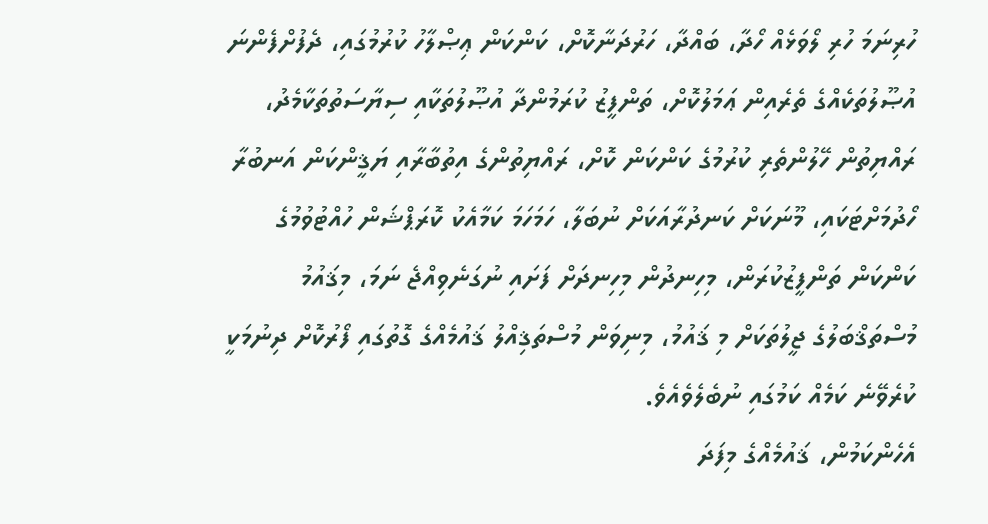ހުރިނަމަ ހުރި ލޯވަޅެއް ހޯދާ، ބައްދާ، ހަރުދަނާކޮށް، ކަންކަން ޢިޞްލާހު ކުރުމުގައި، ދެފުށްފެންނަ އުޞޫލުތަކެއްގެ ތެރެއިން ޢަމަލުކޮށް، ތަންފީޒު ކުރަމުންދާ އުޞޫލުތަކާއި ސިޔާސަތުތަކާމެދު، ރައްޔިތުން ހޭލުންތެރި ކުރުމުގެ ކަންކަން ކޮށް، ރައްޔިތުންގެ އިތުބާރާއި ޔަޤީންކަން އަނބުރާ ހޯދުމަށްޓަކައި، މޫނަކަށް ކަނދުރާއަކަށް ނުބަލާ، ހަމަހަމަ ކަމާއެކު ކޮރަޕްޝަން ހުއްޓުވުމުގެ ކަންކަން ތަންފީޒުކުރަން، މިހިނދުން މިހިނދަށް ފަށައި ނުގަނެވިއްޖެ ނަމަ، މިޤައުމު މުސްތަޤްބަލުގެ ޖީލުތަކަށް މި ޤައުމު، މިނިވަން މުސްތަޤިއްލު ޤައުމެއްގެ ގޮތުގައި ފޯރުކޮށް ދިނުމަކީ ކުރެވޭނެ ކަމެއް ކަމުގައި ނުބެލެވެއެވެ.
އެހެންކަމުން، ޤައުމެއްގެ މިފަދަ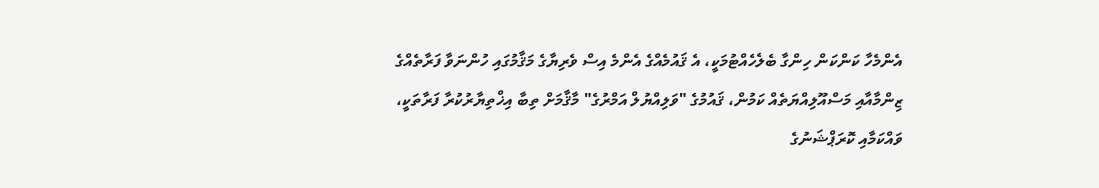އެންމެހާ ކަންކަން ހިންގާ ބެލެހެއްޓުމަކީ، އެ ޤައުމެއްގެ އެންމެ އިސް ވެރިޔާގެ މަޤާމުގައި ހުންނަވާ ފަރާތެއްގެ ޒިންމާއާއި މަސްއޫލިއްޔަތެއް ކަމުން، ޤައުމުގެ "ވަލިއްޔުލް އަމްރުގެ" މާޤާމަށް ތިބާ އިޚްތިޔާރުކުރާ ފަރާތަކީ، ވައްކަމާއި ކޮރަޕްޝަނުގެ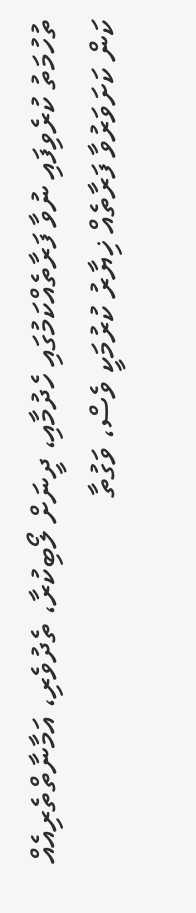ތުހުމަތު ކުރެވިފައި ނުވާ ފަރާތެއްކަމުގައި ހެދުމާއި، ދީނަށް ލޯބިކުރާ، ތެދުވެރި، އަމާނާތްތެރިއެއް ކަން ކަށަވަރުވާ ފަރާތެއް ޚިޔާރު ކުރުމަކީ ވެސް، ވަގުތާ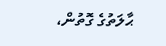ޙާލަތުގެ ގޮތުން،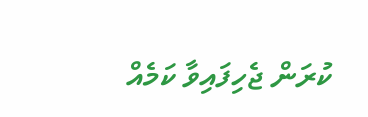ކުރަން ޖެހިފައިވާ ކަމެއް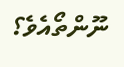ނޫންތޯއެވެ؟